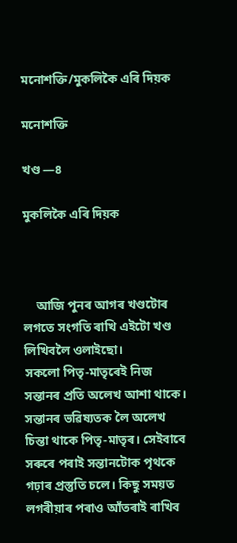মনোশক্তি/মুকলিকৈ এৰি দিয়ক

মনোশক্তি

খণ্ড —৪

মুকলিকৈ এৰি দিয়ক



    আজি পুনৰ আগৰ খণ্ডটোৰ লগতে সংগতি ৰাখি এইটো খণ্ড লিখিবলৈ ওলাইছো।
সকলো পিতৃ-মাতৃৰেই নিজ সন্তানৰ প্ৰতি অলেখ আশা থাকে। সন্তানৰ ভৱিষ্যতক লৈ অলেখ চিন্তা থাকে পিতৃ-মাতৃৰ। সেইবাবে সৰুৰে পৰাই সন্তানটোক পৃথকে গঢ়াৰ প্ৰস্তুতি চলে। কিছু সময়ত লগৰীয়াৰ পৰাও আঁতৰাই ৰাখিব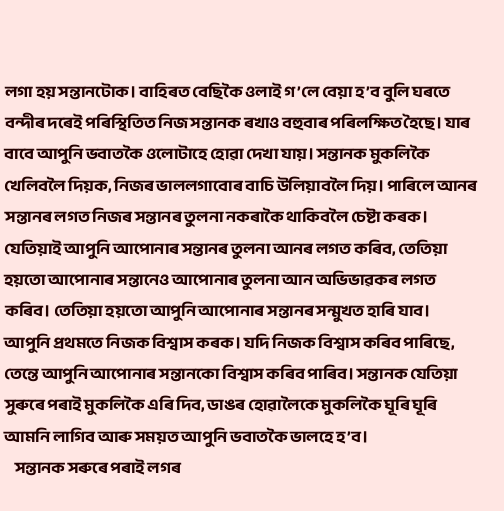লগা হয় সন্তানটোক। বাহিৰত বেছিকৈ ওলাই গ’লে বেয়া হ’ব বুলি ঘৰতে বন্দীৰ দৰেই পৰিস্থিতিত নিজ সন্তানক ৰখাও বহুবাৰ পৰিলক্ষিত হৈছে। যাৰ বাবে আপুনি ভবাতকৈ ওলোটাহে হোৱা দেখা যায়। সন্তানক মুকলিকৈ খেলিবলৈ দিয়ক, নিজৰ ভাললগাবোৰ বাচি উলিয়াবলৈ দিয়। পাৰিলে আনৰ সন্তানৰ লগত নিজৰ সন্তানৰ তুলনা নকৰাকৈ থাকিবলৈ চেষ্টা কৰক। যেতিয়াই আপুনি আপোনাৰ সন্তানৰ তুলনা আনৰ লগত কৰিব, তেতিয়া হয়তো আপোনাৰ সন্তানেও আপোনাৰ তুলনা আন অভিভাৱকৰ লগত কৰিব। তেতিয়া হয়তো আপুনি আপোনাৰ সন্তানৰ সন্মুখত হাৰি যাব।
আপুনি প্ৰথমতে নিজক বিশ্বাস কৰক। যদি নিজক বিশ্বাস কৰিব পাৰিছে, তেন্তে আপুনি আপোনাৰ সন্তানকো বিশ্বাস কৰিব পাৰিব। সন্তানক যেতিয়া সুৰুৰে পৰাই মুকলিকৈ এৰি দিব, ডাঙৰ হোৱালৈকে মুকলিকৈ ঘূৰি ঘূৰি আমনি লাগিব আৰু সময়ত আপুনি ভবাতকৈ ভালহে হ’ব।
    সন্তানক সৰুৰে পৰাই লগৰ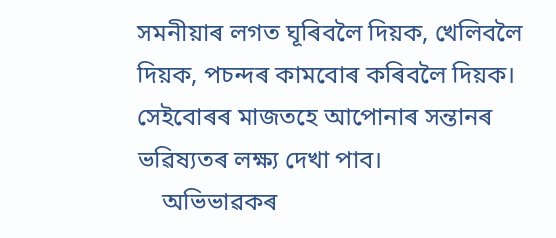সমনীয়াৰ লগত ঘূৰিবলৈ দিয়ক, খেলিবলৈ দিয়ক, পচন্দৰ কামবোৰ কৰিবলৈ দিয়ক। সেইবোৰৰ মাজতহে আপোনাৰ সন্তানৰ ভৱিষ্যতৰ লক্ষ্য দেখা পাব।
    অভিভাৱকৰ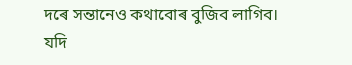দৰে সন্তানেও কথাবোৰ বুজিব লাগিব। যদি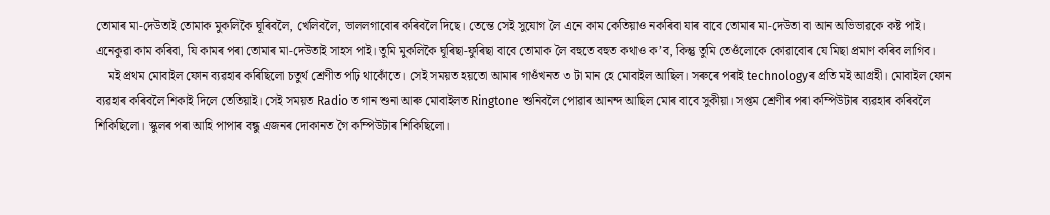তোমাৰ মা-দেউতাই তোমাক মুকলিকৈ ঘূৰিবলৈ, খেলিবলৈ, ভাললগাবোৰ কৰিবলৈ দিছে। তেন্তে সেই সুযোগ লৈ এনে কাম কেতিয়াও নকৰিবা যাৰ বাবে তোমাৰ মা-দেউতা বা আন অভিভাৱকে কষ্ট পাই। এনেকুৱা কাম কৰিবা, যি কামৰ পৰা তোমাৰ মা-দেউতাই সাহস পাই। তুমি মুকলিকৈ ঘূৰিছা-ফুৰিছা বাবে তোমাক লৈ বহুতে বহুত কথাও ক’ব, কিন্তু তুমি তেওঁলোকে কোৱাবোৰ যে মিছা প্ৰমাণ কৰিব লাগিব।
    মই প্ৰথম মোবাইল ফোন ব্যৱহাৰ কৰিছিলো চতুৰ্থ শ্ৰেণীত পঢ়ি থাকোঁতে। সেই সময়ত হয়তো আমাৰ গাওঁখনত ৩ টা মান হে মোবাইল আছিল। সৰুৰে পৰাই technologyৰ প্ৰতি মই আগ্ৰহী। মোবাইল ফোন ব্যৱহাৰ কৰিবলৈ শিকাই দিলে তেতিয়াই। সেই সময়ত Radio ত গান শুনা আৰু মোবাইলত Ringtone শুনিবলৈ পোৱাৰ আনন্দ আছিল মোৰ বাবে সুকীয়া। সপ্তম শ্ৰেণীৰ পৰা কম্পিউটাৰ ব্যৱহাৰ কৰিবলৈ শিকিছিলো। স্কুলৰ পৰা আহি পাপাৰ বন্ধু এজনৰ দোকানত গৈ কম্পিউটাৰ শিকিছিলো।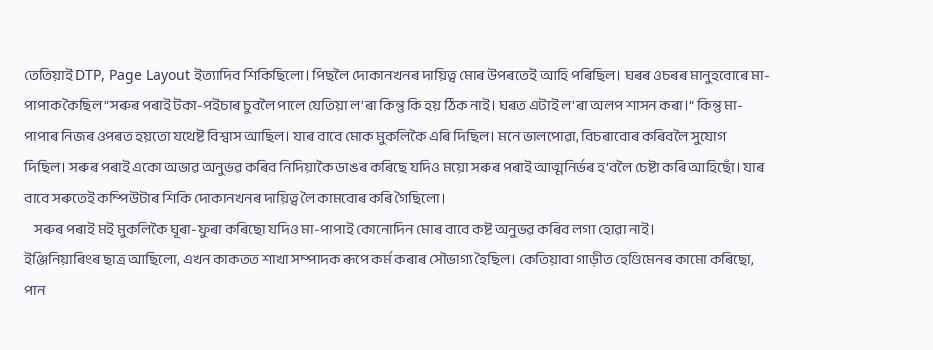তেতিয়াই DTP, Page Layout ইত্যাদিব শিকিছিলো। পিছলৈ দোকানখনৰ দায়িত্ব মোৰ উপৰতেই আহি পৰিছিল। ঘৰৰ ওচৰৰ মানুহবোৰে মা-পাপাক কৈছিল “সৰুৰ পৰাই টকা-পইচাৰ চুবলৈ পালে যেতিয়া ল’ৰা কিন্তু কি হয় ঠিক নাই। ঘৰত এটাই ল’ৰা অলপ শাসন কৰা।” কিন্তু মা-পাপাৰ নিজৰ ওপৰত হয়তো যথেষ্ট বিশ্বাস আছিল। যাৰ বাবে মোক মুকলিকৈ এৰি দিছিল। মনে ভালপোৱা, বিচৰাবোৰ কৰিবলৈ সুযোগ দিছিল। সৰুৰ পৰাই একো অভাৱ অনুভৱ কৰিব নিদিয়াকৈ ডাঙৰ কৰিছে যদিও ময়ো সৰুৰ পৰাই আত্মনিৰ্ভৰ হ’বলৈ চেষ্টা কৰি আহিছোঁ। যাৰ বাবে সৰুতেই কম্পিউটাৰ শিকি দোকানখনৰ দায়িত্ব লৈ কামবোৰ কৰি গৈছিলো।
    সৰুৰ পৰাই মই মুকলিকৈ ঘূৰা-ফুৰা কৰিছো যদিও মা-পাপাই কোনোদিন মোৰ বাবে কষ্ট অনুভৱ কৰিব লগা হোৱা নাই।
ইঞ্জিনিয়াৰিংৰ ছাত্ৰ আছিলো, এখন কাকতত শাখা সম্পাদক ৰূপে কৰ্ম কৰাৰ সৌভাগ্য হৈছিল। কেতিয়াবা গাড়ীত হেণ্ডিমেনৰ কামো কৰিছো, পান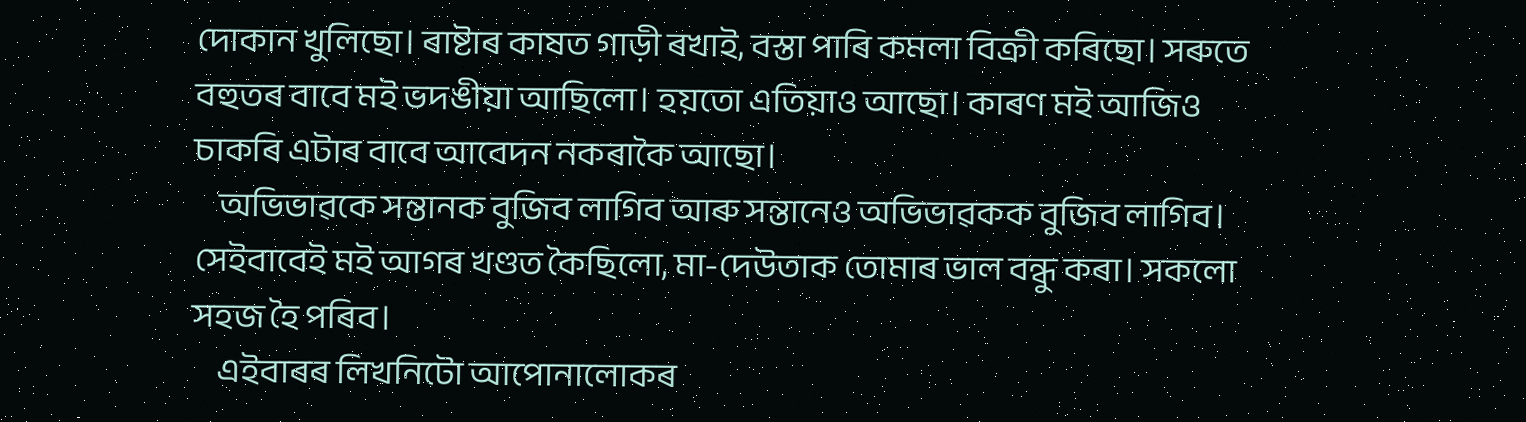দোকান খুলিছো। ৰাষ্টাৰ কাষত গাড়ী ৰখাই, বস্তা পাৰি কমলা বিক্ৰী কৰিছো। সৰুতে বহুতৰ বাবে মই ভদঙীয়া আছিলো। হয়তো এতিয়াও আছো। কাৰণ মই আজিও চাকৰি এটাৰ বাবে আবেদন নকৰাকৈ আছো।
    অভিভাৱকে সন্তানক বুজিব লাগিব আৰু সন্তানেও অভিভাৱকক বুজিব লাগিব। সেইবাবেই মই আগৰ খণ্ডত কৈছিলো, মা-দেউতাক তোমাৰ ভাল বন্ধু কৰা। সকলো সহজ হৈ পৰিব।
    এইবাৰৰ লিখনিটো আপোনালোকৰ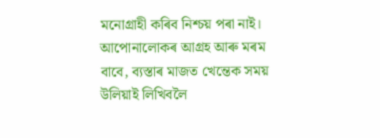মনোগ্ৰাহী কৰিব নিশ্চয় পৰা নাই। আপোনালোকৰ আগ্ৰহ আৰু মৰম বাবে, ব্যস্তাৰ মাজত খেন্তেক সময় উলিয়াই লিখিবলৈ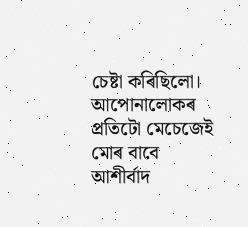চেষ্টা কৰিছিলো। আপোনালোকৰ প্ৰতিটো মেচেজেই মোৰ বাবে আশীৰ্বাদ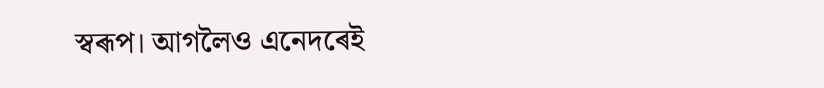স্বৰূপ। আগলৈও এনেদৰেই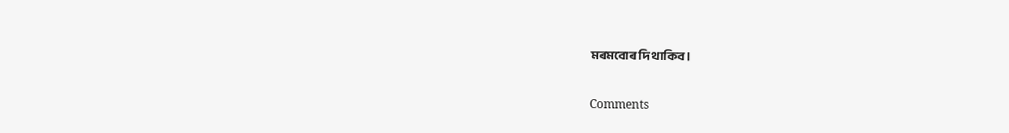মৰমবোৰ দি থাকিব।

Comments